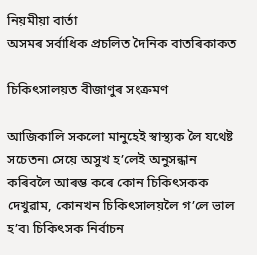নিয়মীয়া বাৰ্তা
অসমৰ সৰ্বাধিক প্ৰচলিত দৈনিক বাতৰিকাকত

চিকিৎসালয়ত বীজাণুৰ সংক্রমণ

আজিকালি সকলো মানুহেই স্বাস্থ্যক লৈ যথেষ্ট সচেতন৷ সেয়ে অসুখ হ’লেই অনুসন্ধান কৰিবলৈ আৰম্ভ কৰে কোন চিকিৎসকক দেখুৱাম, কোনখন চিকিৎসালয়লৈ গ’লে ভাল হ’ব৷ চিকিৎসক নির্বাচন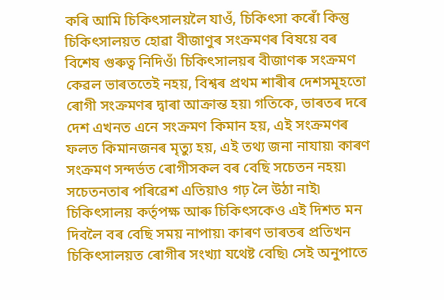কৰি আমি চিকিৎসালয়লৈ যাওঁ, চিকিৎসা কৰোঁ কিন্তু চিকিৎসালয়ত হোৱা বীজাণুৰ সংক্রমণৰ বিষয়ে বৰ বিশেষ গুৰুত্ব নিদিওঁ৷ চিকিৎসালয়ৰ বীজাণৰু সংক্রমণ কেৱল ভাৰততেই নহয়, বিশ্বৰ প্রথম শাৰীৰ দেশসমূহতো ৰোগী সংক্রমণৰ দ্বাৰা আক্রান্ত হয়৷ গতিকে, ভাৰতৰ দৰে দেশ এখনত এনে সংক্রমণ কিমান হয়, এই সংক্রমণৰ ফলত কিমানজনৰ মৃত্যু হয়, এই তথ্য জনা নাযায়৷ কাৰণ সংক্রমণ সন্দর্ভত ৰোগীসকল বৰ বেছি সচেতন নহয়৷ সচেতনতাৰ পৰিৱেশ এতিয়াও গঢ় লৈ উঠা নাই৷ চিকিৎসালয় কর্তৃপক্ষ আৰু চিকিৎসকেও এই দিশত মন দিবলৈ বৰ বেছি সময় নাপায়৷ কাৰণ ভাৰতৰ প্রতিখন চিকিৎসালয়ত ৰোগীৰ সংখ্যা যথেষ্ট বেছি৷ সেই অনুপাতে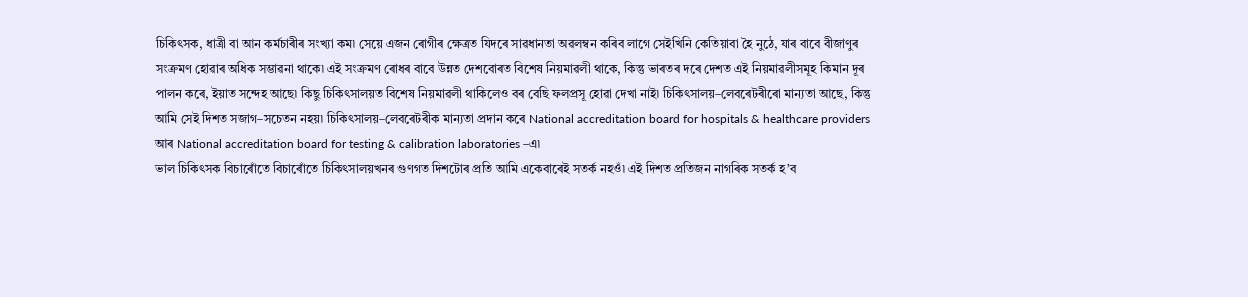চিকিৎসক, ধাত্রী বা আন কর্মচাৰীৰ সংখ্যা কম৷ সেয়ে এজন ৰোগীৰ ক্ষেত্রত যিদৰে সাৱধানতা অৱলম্বন কৰিব লাগে সেইখিনি কেতিয়াবা হৈ নুঠে, যাৰ বাবে বীজাণুৰ সংক্রমণ হোৱাৰ অধিক সম্ভাৱনা থাকে৷ এই সংক্রমণ ৰোধৰ বাবে উন্নত দেশবোৰত বিশেষ নিয়মাৱলী থাকে, কিন্তু ভাৰতৰ দৰে দেশত এই নিয়মাৱলীসমূহ কিমান দূৰ পালন কৰে, ইয়াত সন্দেহ আছে৷ কিছু চিকিৎসালয়ত বিশেষ নিয়মাৱলী থাকিলেও বৰ বেছি ফলপ্রসূ হোৱা দেখা নাই৷ চিকিৎসালয়–লেবৰেটৰীৰো মান্যতা আছে, কিন্তু আমি সেই দিশত সজাগ–সচেতন নহয়৷ চিকিৎসালয়–লেবৰেটৰীক মান্যতা প্রদান কৰে National accreditation board for hospitals & healthcare providers আৰ National accreditation board for testing & calibration laboratories –এ৷
ভাল চিকিৎসক বিচাৰোঁতে বিচাৰোঁতে চিকিৎসালয়খনৰ গুণগত দিশটোৰ প্রতি আমি একেবাৰেই সতর্ক নহওঁ৷ এই দিশত প্রতিজন নাগৰিক সতর্ক হ’ব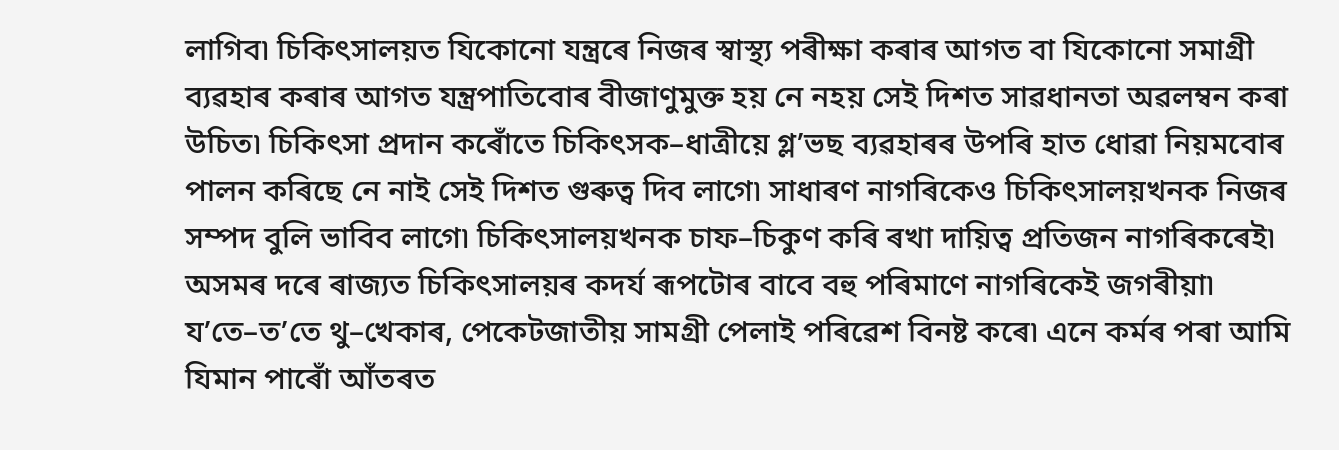লাগিব৷ চিকিৎসালয়ত যিকোনো যন্ত্রৰে নিজৰ স্বাস্থ্য পৰীক্ষা কৰাৰ আগত বা যিকোনো সমাগ্রী ব্যৱহাৰ কৰাৰ আগত যন্ত্রপাতিবোৰ বীজাণুমুক্ত হয় নে নহয় সেই দিশত সাৱধানতা অৱলম্বন কৰা উচিত৷ চিকিৎসা প্রদান কৰোঁতে চিকিৎসক–ধাত্রীয়ে গ্ল’ভছ ব্যৱহাৰৰ উপৰি হাত ধোৱা নিয়মবোৰ পালন কৰিছে নে নাই সেই দিশত গুৰুত্ব দিব লাগে৷ সাধাৰণ নাগৰিকেও চিকিৎসালয়খনক নিজৰ সম্পদ বুলি ভাবিব লাগে৷ চিকিৎসালয়খনক চাফ–চিকুণ কৰি ৰখা দায়িত্ব প্রতিজন নাগৰিকৰেই৷ অসমৰ দৰে ৰাজ্যত চিকিৎসালয়ৰ কদর্য ৰূপটোৰ বাবে বহু পৰিমাণে নাগৰিকেই জগৰীয়া৷ য’তে–ত’তে থু–খেকাৰ, পেকেটজাতীয় সামগ্রী পেলাই পৰিৱেশ বিনষ্ট কৰে৷ এনে কর্মৰ পৰা আমি যিমান পাৰোঁ আঁতৰত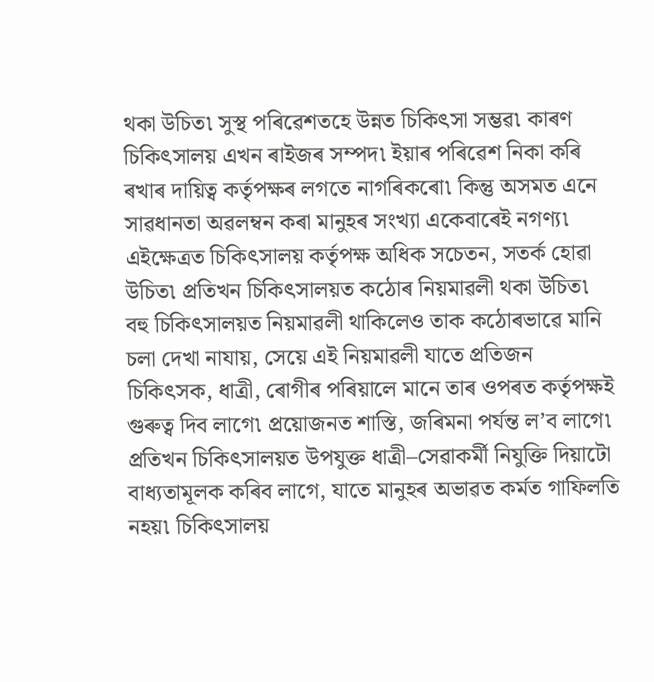থকা উচিত৷ সুস্থ পৰিৱেশতহে উন্নত চিকিৎসা সম্ভৱ৷ কাৰণ চিকিৎসালয় এখন ৰাইজৰ সম্পদ৷ ইয়াৰ পৰিৱেশ নিকা কৰি ৰখাৰ দায়িত্ব কর্তৃপক্ষৰ লগতে নাগৰিকৰো৷ কিন্তু অসমত এনে সাৱধানতা অৱলম্বন কৰা মানুহৰ সংখ্যা একেবাৰেই নগণ্য৷ এইক্ষেত্রত চিকিৎসালয় কর্তৃপক্ষ অধিক সচেতন, সতর্ক হোৱা উচিত৷ প্রতিখন চিকিৎসালয়ত কঠোৰ নিয়মাৱলী থকা উচিত৷ বহু চিকিৎসালয়ত নিয়মাৱলী থাকিলেও তাক কঠোৰভাৱে মানি চলা দেখা নাযায়, সেয়ে এই নিয়মাৱলী যাতে প্রতিজন চিকিৎসক, ধাত্রী, ৰোগীৰ পৰিয়ালে মানে তাৰ ওপৰত কর্তৃপক্ষই গুৰুত্ব দিব লাগে৷ প্রয়োজনত শাস্তি, জৰিমনা পর্যন্ত ল’ব লাগে৷ প্রতিখন চিকিৎসালয়ত উপযুক্ত ধাত্রী–সেৱাকর্মী নিযুক্তি দিয়াটো বাধ্যতামূলক কৰিব লাগে, যাতে মানুহৰ অভাৱত কর্মত গাফিলতি নহয়৷ চিকিৎসালয়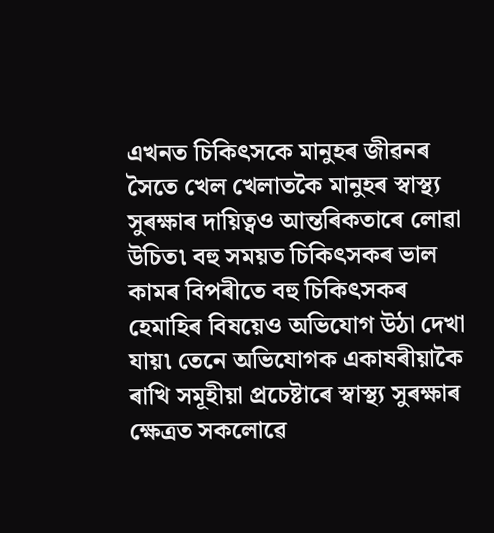এখনত চিকিৎসকে মানুহৰ জীৱনৰ সৈতে খেল খেলাতকৈ মানুহৰ স্বাস্থ্য সুৰক্ষাৰ দায়িত্বও আন্তৰিকতাৰে লোৱা উচিত৷ বহু সময়ত চিকিৎসকৰ ভাল কামৰ বিপৰীতে বহু চিকিৎসকৰ হেমাহিৰ বিষয়েও অভিযোগ উঠা দেখা যায়৷ তেনে অভিযোগক একাষৰীয়াকৈ ৰাখি সমূহীয়া প্রচেষ্টাৰে স্বাস্থ্য সুৰক্ষাৰ ক্ষেত্রত সকলোৱে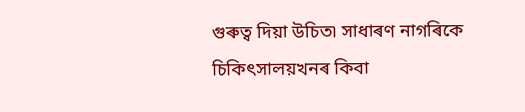গুৰুত্ব দিয়া উচিত৷ সাধাৰণ নাগৰিকে চিকিৎসালয়খনৰ কিবা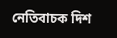নেতিবাচক দিশ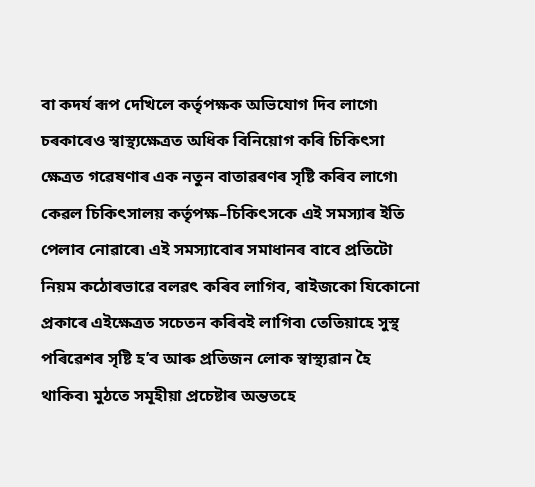বা কদর্য ৰূপ দেখিলে কর্তৃপক্ষক অভিযোগ দিব লাগে৷ চৰকাৰেও স্বাস্থ্যক্ষেত্রত অধিক বিনিয়োগ কৰি চিকিৎসা ক্ষেত্রত গৱেষণাৰ এক নতুন বাতাৱৰণৰ সৃষ্টি কৰিব লাগে৷ কেৱল চিকিৎসালয় কর্তৃপক্ষ–চিকিৎসকে এই সমস্যাৰ ইতি পেলাব নোৱাৰে৷ এই সমস্যাবোৰ সমাধানৰ বাবে প্রতিটো নিয়ম কঠোৰভাৱে বলৱৎ কৰিব লাগিব, ৰাইজকো যিকোনো প্রকাৰে এইক্ষেত্রত সচেতন কৰিবই লাগিব৷ তেতিয়াহে সুস্থ পৰিৱেশৰ সৃষ্টি হ’ব আৰু প্রতিজন লোক স্বাস্থ্যৱান হৈ থাকিব৷ মুঠতে সমূহীয়া প্রচেষ্টাৰ অন্ততহে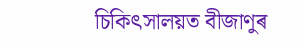চিকিৎসালয়ত বীজাণুৰ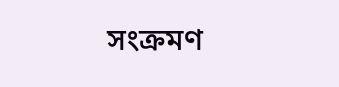সংক্রমণ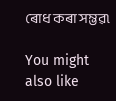ৰোধ কৰা সম্ভৱ৷

You might also like